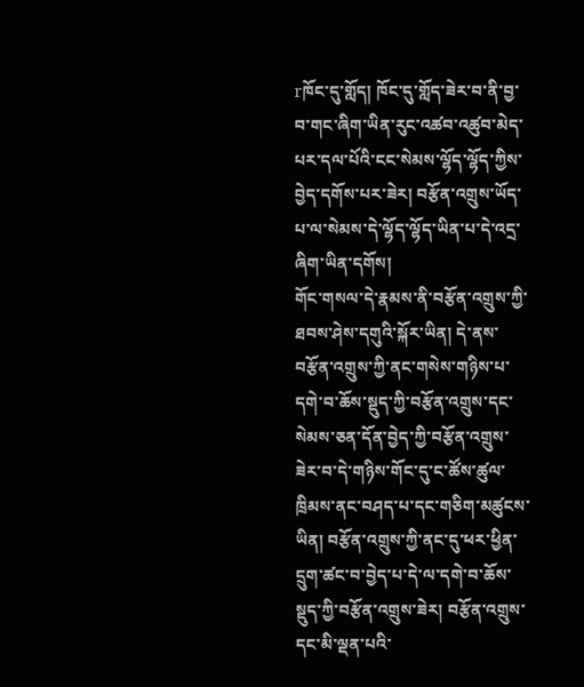rཁོང་དུ་གློད། ཁོང་དུ་གློད་ཟེར་བ་ནི་བྱ་བ་གང་ཞིག་ཡིན་རུང་འཚབ་འཚུབ་མེད་པར་དལ་པོའི་ངང་སེམས་ལྷོད་ལྷོད་ཀྱིས་བྱེད་དགོས་པར་ཟེར། བརྩོན་འགྲུས་ཡོད་པ་ལ་སེམས་དེ་ལྷོད་ལྷོད་ཡིན་པ་དེ་འདྲ་ཞིག་ཡིན་དགོས།
གོང་གསལ་དེ་རྣམས་ནི་བརྩོན་འགྲུས་ཀྱི་ཐབས་ཤེས་དགུའི་སྐོར་ཡིན། དེ་ནས་བརྩོན་འགྲུས་ཀྱི་ནང་གསེས་གཉིས་པ་དགེ་བ་ཆོས་སྡུད་ཀྱི་བརྩོན་འགྲུས་དང་སེམས་ཅན་དོན་བྱེད་ཀྱི་བརྩོན་འགྲུས་ཟེར་བ་དེ་གཉིས་གོང་དུ་ང་ཚོས་ཚུལ་ཁྲིམས་ནང་བཤད་པ་དང་གཅིག་མཚུངས་ཡིན། བརྩོན་འགྲུས་ཀྱི་ནང་དུ་ཕར་ཕྱིན་དྲུག་ཚང་བ་བྱེད་པ་དེ་ལ་དགེ་བ་ཆོས་སྡུད་ཀྱི་བརྩོན་འགྲུས་ཟེར། བརྩོན་འགྲུས་དང་མི་ལྡན་པའི་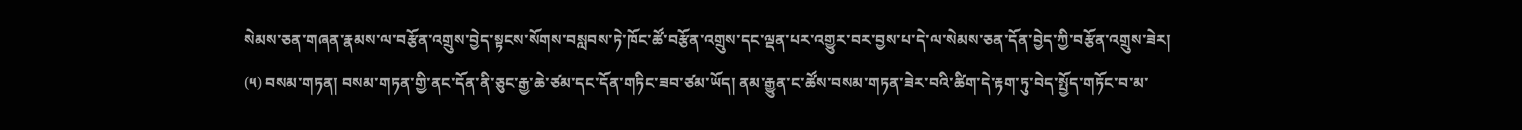སེམས་ཅན་གཞན་རྣམས་ལ་བརྩོན་འགྲུས་བྱེད་སྟངས་སོགས་བསླབས་ཏེ་ཁོང་ཚོ་བརྩོན་འགྲུས་དང་ལྡན་པར་འགྱུར་བར་བྱས་པ་དེ་ལ་སེམས་ཅན་དོན་བྱེད་ཀྱི་བརྩོན་འགྲུས་ཟེར།
(༥) བསམ་གཏན། བསམ་གཏན་གྱི་ནང་དོན་ནི་ཅུང་རྒྱ་ཆེ་ཙམ་དང་དོན་གཏིང་ཟབ་ཙམ་ཡོད། ནམ་རྒྱུན་ང་ཚོས་བསམ་གཏན་ཟེར་བའི་ཚིག་དེ་རྟག་ཏུ་བེད་སྤྱོད་གཏོང་བ་མ་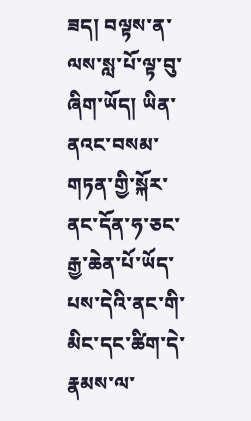ཟད། བལྟས་ན་ལས་སླ་པོ་ལྟ་བུ་ཞིག་ཡོད། ཡིན་ནའང་བསམ་གཏན་གྱི་སྐོར་ནང་དོན་ཧ་ཅང་རྒྱ་ཆེན་པོ་ཡོད་པས་དེའི་ནང་གི་མིང་དང་ཚིག་དེ་རྣམས་ལ་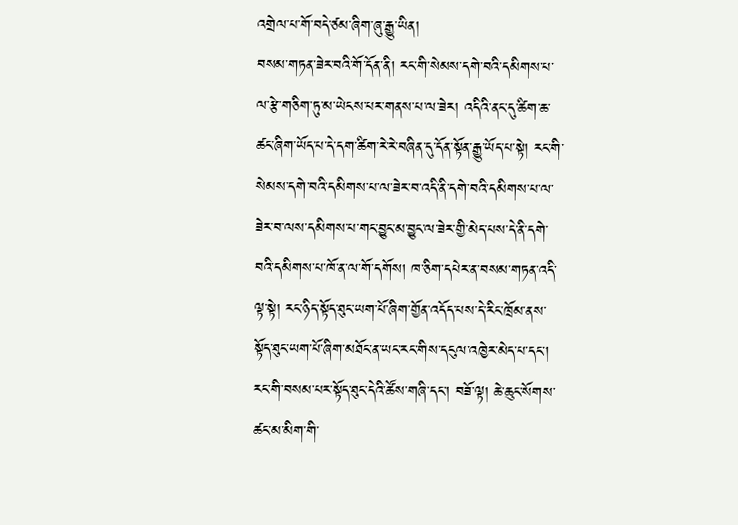འགྲེལ་པ་གོ་བདེ་ཙམ་ཞིག་ཞུ་རྒྱུ་ཡིན།
བསམ་གཏན་ཟེར་བའི་གོ་དོན་ནི། རང་གི་སེམས་དགེ་བའི་དམིགས་པ་ལ་རྩེ་གཅིག་ཏུ་མ་ཡེངས་པར་གནས་པ་ལ་ཟེར། འདིའི་ནང་དུ་ཚིག་ཆ་ཚང་ཞིག་ཡོད་པ་དེ་དག་ཚིག་རེ་རེ་བཞིན་དུ་དོན་སྟོན་རྒྱུ་ཡོད་པ་སྟེ། རང་གི་སེམས་དགེ་བའི་དམིགས་པ་ལ་ཟེར་བ་འདི་ནི་དགེ་བའི་དམིགས་པ་ལ་ཟེར་བ་ལས་དམིགས་པ་གང་བྱུང་མ་བྱུང་ལ་ཟེར་གྱི་མེད་པས་དེ་ནི་དགེ་བའི་དམིགས་པ་ཁོ་ན་ལ་གོ་དགོས། ཁ་ཅིག་དཔེར་ན་བསམ་གཏན་འདི་ལྟ་སྟེ། རང་ཉིད་སྟོད་ཐུང་ཡག་པོ་ཞིག་གྱོན་འདོད་པས་དེ་རིང་ཁྲོམ་ནས་སྟོད་ཐུང་ཡག་པོ་ཞིག་མཐོང་ན་ཡང་རང་གིས་དངུལ་འཁྱེར་མེད་པ་དང་། རང་གི་བསམ་པར་སྟོད་ཐུང་དེའི་ཚོས་གཞི་དང་། བཟོ་ལྟ། ཆེ་ཆུང་སོགས་ཚང་མ་མིག་གི་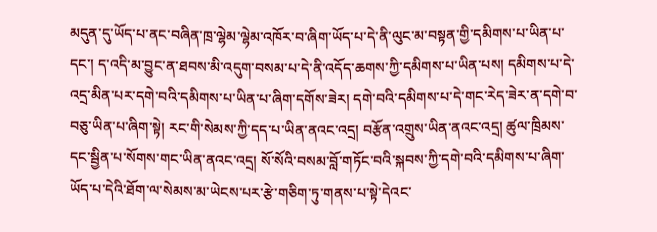མདུན་དུ་ཡོད་པ་ནང་བཞིན་ཁྲ་ལྷེམ་ལྷེམ་འཁོར་བ་ཞིག་ཡོད་པ་དེ་ནི་ལུང་མ་བསྟན་གྱི་དམིགས་པ་ཡིན་པ་དང་། ད་འདི་མ་བྱུང་ན་ཐབས་མི་འདུག་བསམ་པ་དེ་ནི་འདོད་ཆགས་ཀྱི་དམིགས་པ་ཡིན་པས། དམིགས་པ་དེ་འདྲ་མིན་པར་དགེ་བའི་དམིགས་པ་ཡིན་པ་ཞིག་དགོས་ཟེར། དགེ་བའི་དམིགས་པ་དེ་གང་རེད་ཟེར་ན་དགེ་བ་བཅུ་ཡིན་པ་ཞིག་སྟེ། རང་གི་སེམས་ཀྱི་དད་པ་ཡིན་ནའང་འདྲ། བརྩོན་འགྲུས་ཡིན་ནའང་འདྲ། ཚུལ་ཁྲིམས་དང་སྦྱིན་པ་སོགས་གང་ཡིན་ནའང་འདྲ། སོ་སོའི་བསམ་བློ་གཏོང་བའི་སྐབས་ཀྱི་དགེ་བའི་དམིགས་པ་ཞིག་ཡོད་པ་དེའི་ཐོག་ལ་སེམས་མ་ཡེངས་པར་རྩེ་གཅིག་ཏུ་གནས་པ་སྟེ་དེའང་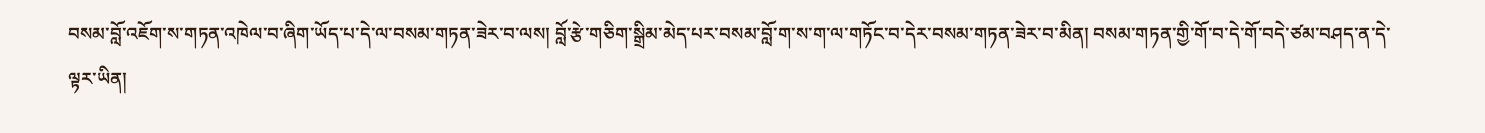བསམ་བློ་འཇོག་ས་གཏན་འཁེལ་བ་ཞིག་ཡོད་པ་དེ་ལ་བསམ་གཏན་ཟེར་བ་ལས། བློ་རྩེ་གཅིག་སྒྲིམ་མེད་པར་བསམ་བློ་ག་ས་ག་ལ་གཏོང་བ་དེར་བསམ་གཏན་ཟེར་བ་མིན། བསམ་གཏན་གྱི་གོ་བ་དེ་གོ་བདེ་ཙམ་བཤད་ན་དེ་ལྟར་ཡིན།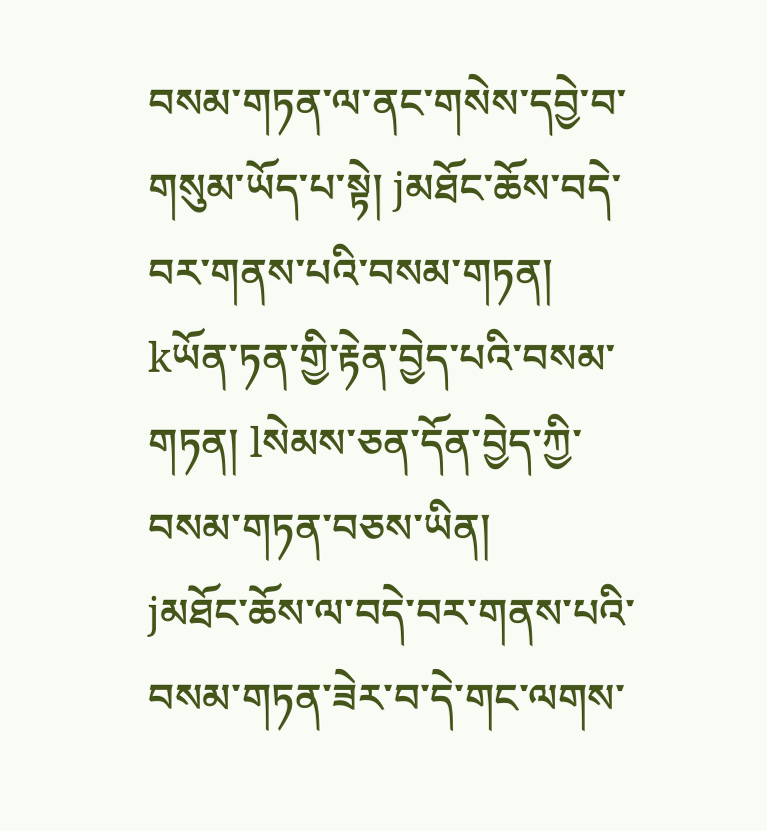བསམ་གཏན་ལ་ནང་གསེས་དབྱེ་བ་གསུམ་ཡོད་པ་སྟེ། jམཐོང་ཆོས་བདེ་བར་གནས་པའི་བསམ་གཏན། kཡོན་ཏན་གྱི་རྟེན་བྱེད་པའི་བསམ་གཏན། lསེམས་ཅན་དོན་བྱེད་ཀྱི་བསམ་གཏན་བཅས་ཡིན།
jམཐོང་ཆོས་ལ་བདེ་བར་གནས་པའི་བསམ་གཏན་ཟེར་བ་དེ་གང་ལགས་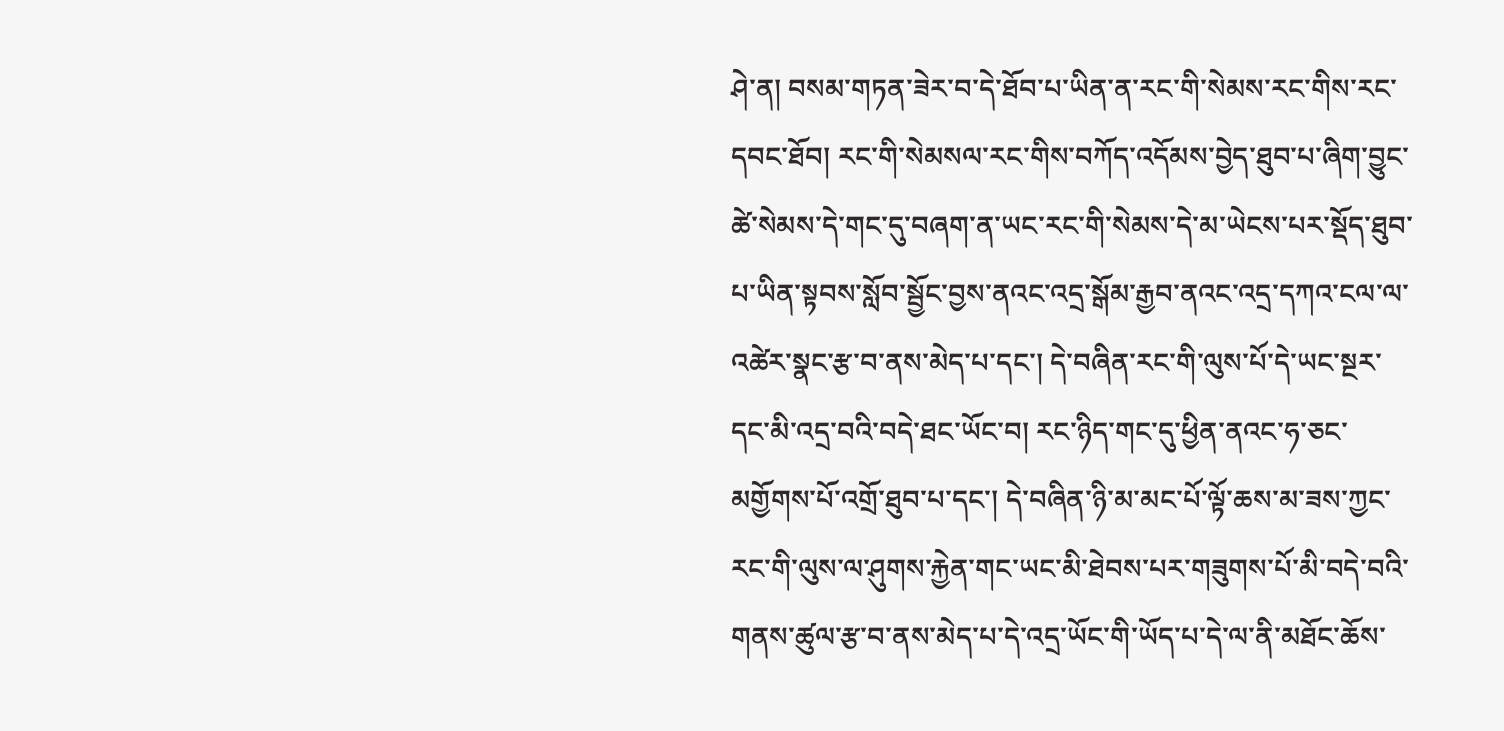ཤེ་ན། བསམ་གཏན་ཟེར་བ་དེ་ཐོབ་པ་ཡིན་ན་རང་གི་སེམས་རང་གིས་རང་དབང་ཐོབ། རང་གི་སེམསལ་རང་གིས་བཀོད་འདོམས་བྱེད་ཐུབ་པ་ཞིག་བྱུང་ཚེ་སེམས་དེ་གང་དུ་བཞག་ན་ཡང་རང་གི་སེམས་དེ་མ་ཡེངས་པར་སྡོད་ཐུབ་པ་ཡིན་སྟབས་སློབ་སྦྱོང་བྱས་ནའང་འདྲ་སྒོམ་རྒྱབ་ནའང་འདྲ་དཀའ་ངལ་ལ་འཚེར་སྣང་རྩ་བ་ནས་མེད་པ་དང་། དེ་བཞིན་རང་གི་ལུས་པོ་དེ་ཡང་སྔར་དང་མི་འདྲ་བའི་བདེ་ཐང་ཡོང་བ། རང་ཉིད་གང་དུ་ཕྱིན་ནའང་ཧ་ཅང་མགྱོགས་པོ་འགྲོ་ཐུབ་པ་དང་། དེ་བཞིན་ཉི་མ་མང་པོ་ལྟོ་ཆས་མ་ཟས་ཀྱང་རང་གི་ལུས་ལ་ཤུགས་རྐྱེན་གང་ཡང་མི་ཐེབས་པར་གཟུགས་པོ་མི་བདེ་བའི་གནས་ཚུལ་རྩ་བ་ནས་མེད་པ་དེ་འདྲ་ཡོང་གི་ཡོད་པ་དེ་ལ་ནི་མཐོང་ཆོས་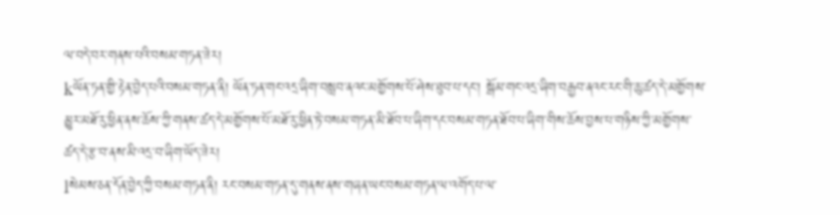ལ་བདེ་བར་གནས་པའི་བསམ་གཏན་ཟེར།
kཡོན་ཏན་གྱི་རྟེན་བྱེད་པའི་བསམ་གཏན་ནི། ཡོན་ཏན་གང་འདྲ་ཞིག་བསླབ་ནའང་མགྱོགས་པོ་ཤེས་ཐུབ་པ་དང་། སྒོམ་གང་འདྲ་ཞིག་བརྒྱབ་ནའང་རང་གི་ཆུ་ཚད་དེ་མགྱོགས་མྱུར་མཐོ་རུ་ཕྱིན་ནས་ཆོས་ཀྱི་གནས་ཚད་དེ་མགྱོགས་པོ་མཐོ་རུ་ཕྱིན་ཏེ་བསམ་གཏན་མི་ཐོབ་པ་ཞིག་དང་བསམ་གཏན་ཐོབ་པ་ཞིག་གིས་ཆོས་བྱས་པ་གཉིས་ཀྱི་མགྱོགས་ཚད་དེ་རྩ་བ་ནས་མི་འདྲ་བ་ཞིག་ཡོད་ཟེར།
lསེམས་ཅན་དོན་བྱེད་ཀྱི་བསམ་གཏན་ནི། རང་བསམ་གཏན་དུ་གནས་ནས་གཞན་ཡང་བསམ་གཏན་ལ་འགོད་པ་ལ་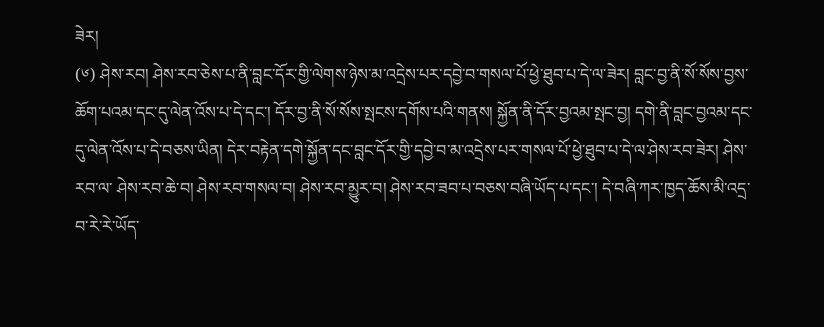ཟེར།
(༦) ཤེས་རབ། ཤེས་རབ་ཅེས་པ་ནི་བླང་དོར་གྱི་ལེགས་ཉེས་མ་འདྲེས་པར་དབྱེ་བ་གསལ་པོ་ཕྱེ་ཐུབ་པ་དེ་ལ་ཟེར། བླང་བྱ་ནི་སོ་སོས་བྱས་ཆོག་པའམ་དང་དུ་ལེན་འོས་པ་དེ་དང་། དོར་བྱ་ནི་སོ་སོས་སྤངས་དགོས་པའི་གནས། སྐྱོན་ནི་དོར་བྱའམ་སྤང་བྱ། དགེ་ནི་བླང་བྱའམ་དང་དུ་ལེན་འོས་པ་དེ་བཅས་ཡིན། དེར་བརྟེན་དགེ་སྐྱོན་དང་བླང་དོར་གྱི་དབྱེ་བ་མ་འདྲེས་པར་གསལ་པོ་ཕྱེ་ཐུབ་པ་དེ་ལ་ཤེས་རབ་ཟེར། ཤེས་རབ་ལ་ ཤེས་རབ་ཆེ་བ། ཤེས་རབ་གསལ་བ། ཤེས་རབ་མྱུར་བ། ཤེས་རབ་ཟབ་པ་བཅས་བཞི་ཡོད་པ་དང་། དེ་བཞི་ཀར་ཁྱད་ཆོས་མི་འདྲ་བ་རེ་རེ་ཡོད་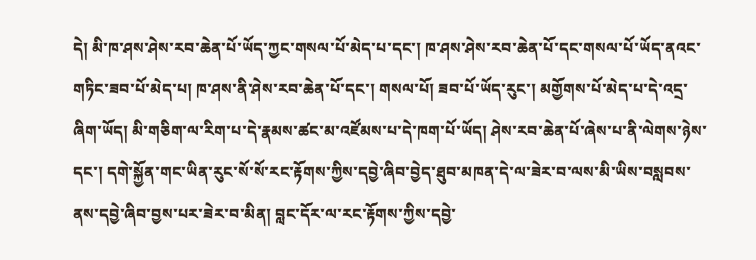དེ། མི་ཁ་ཤས་ཤེས་རབ་ཆེན་པོ་ཡོད་ཀྱང་གསལ་པོ་མེད་པ་དང་། ཁ་ཤས་ཤེས་རབ་ཆེན་པོ་དང་གསལ་པོ་ཡོད་ནའང་གཏིང་ཟབ་པོ་མེད་པ། ཁ་ཤས་ནི་ཤེས་རབ་ཆེན་པོ་དང་། གསལ་པོ། ཟབ་པོ་ཡོད་རུང་། མགྱོགས་པོ་མེད་པ་དེ་འདྲ་ཞིག་ཡོད། མི་གཅིག་ལ་རིག་པ་དེ་རྣམས་ཚང་མ་འཛོམས་པ་དེ་ཁག་པོ་ཡོད། ཤེས་རབ་ཆེན་པོ་ཞེས་པ་ནི་ལེགས་ཉེས་དང་། དགེ་སྐྱོན་གང་ཡིན་རུང་སོ་སོ་རང་རྟོགས་ཀྱིས་དབྱེ་ཞིབ་བྱེད་ཐུབ་མཁན་དེ་ལ་ཟེར་བ་ལས་མི་ཡིས་བསླབས་ནས་དབྱེ་ཞིབ་བྱས་པར་ཟེར་བ་མིན། བླང་དོར་ལ་རང་རྟོགས་ཀྱིས་དབྱེ་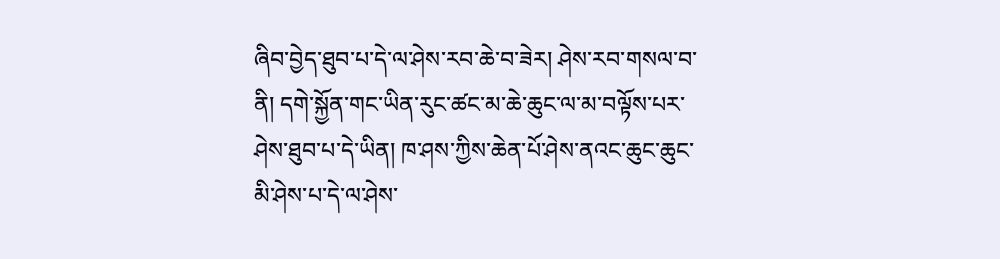ཞིབ་བྱེད་ཐུབ་པ་དེ་ལ་ཤེས་རབ་ཆེ་བ་ཟེར། ཤེས་རབ་གསལ་བ་ནི། དགེ་སྐྱོན་གང་ཡིན་རུང་ཚང་མ་ཆེ་ཆུང་ལ་མ་བལྟོས་པར་ཤེས་ཐུབ་པ་དེ་ཡིན། ཁ་ཤས་ཀྱིས་ཆེན་པོ་ཤེས་ནའང་ཆུང་ཆུང་མི་ཤེས་པ་དེ་ལ་ཤེས་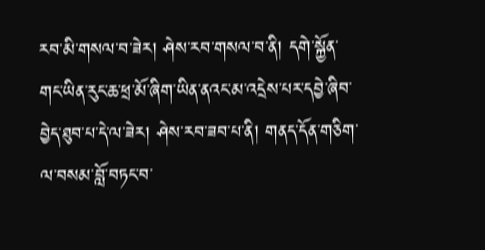རབ་མི་གསལ་བ་ཟེར། ཤེས་རབ་གསལ་བ་ནི། དགེ་སྐྱོན་གང་ཡིན་རུང་ཆ་ཕྲ་མོ་ཞིག་ཡིན་ནའང་མ་འདྲེས་པར་དབྱེ་ཞིབ་བྱེད་ཐུབ་པ་དེ་ལ་ཟེར། ཤེས་རབ་ཟབ་པ་ནི། གནད་དོན་གཅིག་ལ་བསམ་བློ་བཏང་བ་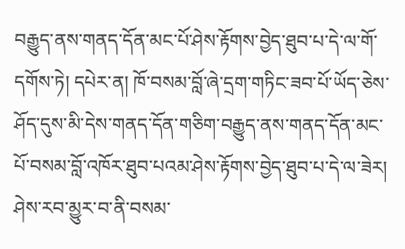བརྒྱུད་ནས་གནད་དོན་མང་པོ་ཤེས་རྟོགས་བྱེད་ཐུབ་པ་དེ་ལ་གོ་དགོས་ཏེ། དཔེར་ན། ཁོ་བསམ་བློ་ཞེ་དྲག་གཏིང་ཟབ་པོ་ཡོད་ཅེས་ཤོད་དུས་མི་དེས་གནད་དོན་གཅིག་བརྒྱུད་ནས་གནད་དོན་མང་པོ་བསམ་བློ་འཁོར་ཐུབ་པའམ་ཤེས་རྟོགས་བྱེད་ཐུབ་པ་དེ་ལ་ཟེར། ཤེས་རབ་མྱུར་བ་ནི་བསམ་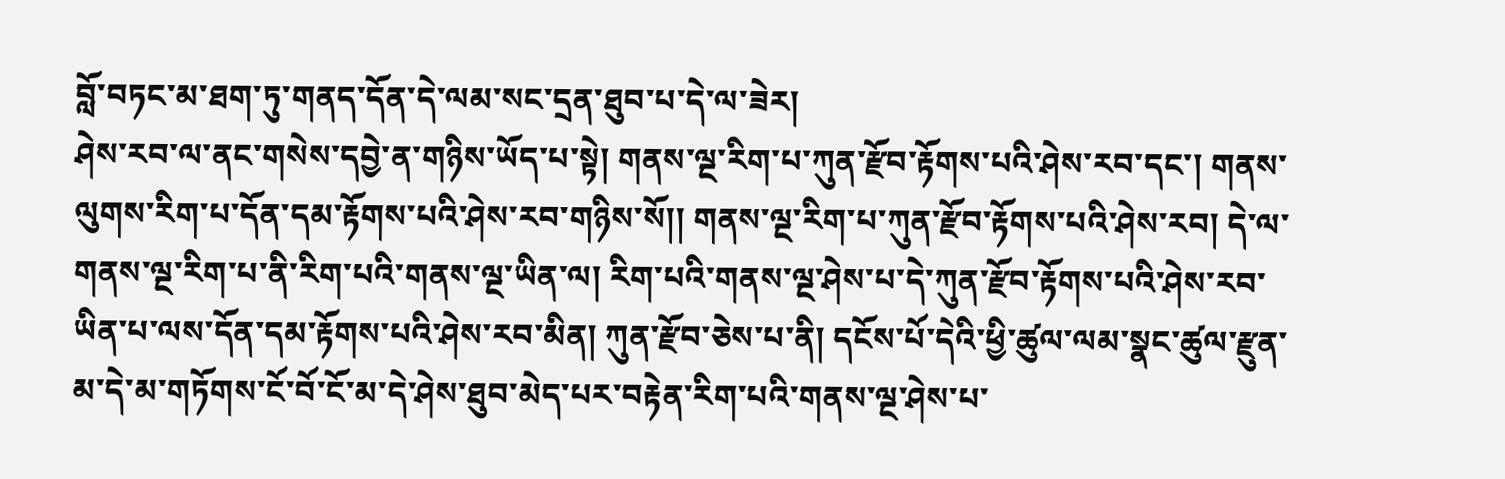བློ་བཏང་མ་ཐག་ཏུ་གནད་དོན་དེ་ལམ་སང་དྲན་ཐུབ་པ་དེ་ལ་ཟེར།
ཤེས་རབ་ལ་ནང་གསེས་དབྱེ་ན་གཉིས་ཡོད་པ་སྟེ། གནས་ལྔ་རིག་པ་ཀུན་རྫོབ་རྟོགས་པའི་ཤེས་རབ་དང་། གནས་ལུགས་རིག་པ་དོན་དམ་རྟོགས་པའི་ཤེས་རབ་གཉིས་སོ།། གནས་ལྔ་རིག་པ་ཀུན་རྫོབ་རྟོགས་པའི་ཤེས་རབ། དེ་ལ་གནས་ལྔ་རིག་པ་ནི་རིག་པའི་གནས་ལྔ་ཡིན་ལ། རིག་པའི་གནས་ལྔ་ཤེས་པ་དེ་ཀུན་རྫོབ་རྟོགས་པའི་ཤེས་རབ་ཡིན་པ་ལས་དོན་དམ་རྟོགས་པའི་ཤེས་རབ་མིན། ཀུན་རྫོབ་ཅེས་པ་ནི། དངོས་པོ་དེའི་ཕྱི་ཚུལ་ལམ་སྣང་ཚུལ་རྫུན་མ་དེ་མ་གཏོགས་ངོ་བོ་ངོ་མ་དེ་ཤེས་ཐུབ་མེད་པར་བརྟེན་རིག་པའི་གནས་ལྔ་ཤེས་པ་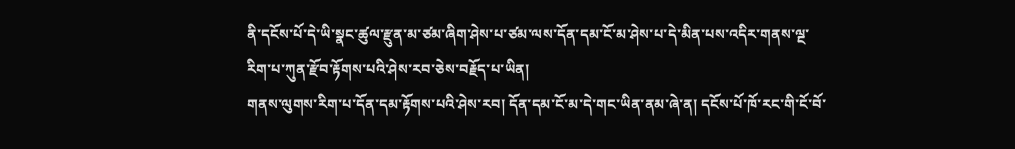ནི་དངོས་པོ་དེ་ཡི་སྣང་ཚུལ་རྫུན་མ་ཙམ་ཞིག་ཤེས་པ་ཙམ་ལས་དོན་དམ་ངོ་མ་ཤེས་པ་དེ་མིན་པས་འདིར་གནས་ལྔ་རིག་པ་ཀུན་རྫོབ་རྟོགས་པའི་ཤེས་རབ་ཅེས་བརྗོད་པ་ཡིན།
གནས་ལུགས་རིག་པ་དོན་དམ་རྟོགས་པའི་ཤེས་རབ། དོན་དམ་ངོ་མ་དེ་གང་ཡིན་ནམ་ཞེ་ན། དངོས་པོ་ཁོ་རང་གི་ངོ་བོ་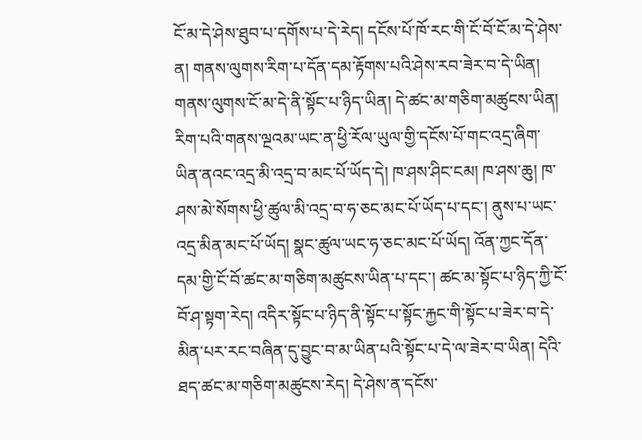ངོ་མ་དེ་ཤེས་ཐུབ་པ་དགོས་པ་དེ་རེད། དངོས་པོ་ཁོ་རང་གི་ངོ་བོ་ངོ་མ་དེ་ཤེས་ན། གནས་ལུགས་རིག་པ་དོན་དམ་རྟོགས་པའི་ཤེས་རབ་ཟེར་བ་དེ་ཡིན། གནས་ལུགས་ངོ་མ་དེ་ནི་སྟོང་པ་ཉིད་ཡིན། དེ་ཚང་མ་གཅིག་མཚུངས་ཡིན། རིག་པའི་གནས་ལྔའམ་ཡང་ན་ཕྱི་རོལ་ཡུལ་གྱི་དངོས་པོ་གང་འདྲ་ཞིག་ཡིན་ནའང་འདྲ་མི་འདྲ་བ་མང་པོ་ཡོད་དེ། ཁ་ཤས་ཤིང་ངམ། ཁ་ཤས་ཆུ། ཁ་ཤས་མེ་སོགས་ཕྱི་ཚུལ་མི་འདྲ་བ་ཧ་ཅང་མང་པོ་ཡོད་པ་དང་། ནུས་པ་ཡང་འདྲ་མིན་མང་པོ་ཡོད། སྣང་ཚུལ་ཡང་ཧ་ཅང་མང་པོ་ཡོད། འོན་ཀྱང་དོན་དམ་གྱི་ངོ་བོ་ཚང་མ་གཅིག་མཚུངས་ཡིན་པ་དང་། ཚང་མ་སྟོང་པ་ཉིད་ཀྱི་ངོ་བོ་ཤ་སྟག་རེད། འདིར་སྟོང་པ་ཉིད་ནི་སྟོང་པ་སྟོང་རྐྱང་གི་སྟོང་པ་ཟེར་བ་དེ་མིན་པར་རང་བཞིན་དུ་བྱུང་བ་མ་ཡིན་པའི་སྟོང་པ་དེ་ལ་ཟེར་བ་ཡིན། དེའི་ཐད་ཚང་མ་གཅིག་མཚུངས་རེད། དེ་ཤེས་ན་དངོས་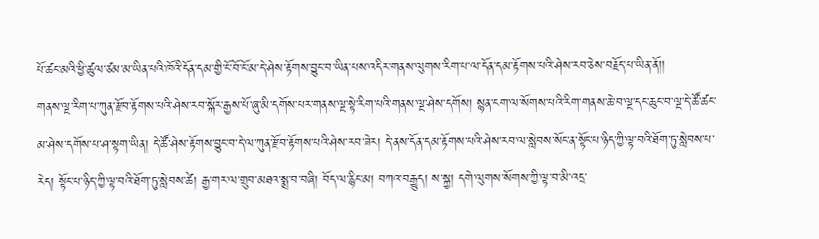པོ་ཚང་མའི་ཕྱི་ཚུལ་ཙམ་མ་ཡིན་པའི་ཁོའི་དོན་དམ་གྱི་ངོ་བོ་ངོ་མ་དེ་ཤེས་རྟོགས་བྱུང་བ་ཡིན་པས་འདིར་གནས་ལུགས་རིག་པ་ལ་དོན་དམ་རྟོགས་པའི་ཤེས་རབ་ཅེས་བརྗོད་པ་ཡིན་ནོ།།
གནས་ལྔ་རིག་པ་ཀུན་རྫོབ་རྟོགས་པའི་ཤེས་རབ་སྐོར་རྒྱས་པོ་ཞུ་མི་དགོས་པར་གནས་ལྔ་སྟེ་རིག་པའི་གནས་ལྔ་ཤེས་དགོས། སྙན་ངག་ལ་སོགས་པའི་རིག་གནས་ཆེ་བ་ལྔ་དང་ཆུང་བ་ལྔ་དེ་ཚོ་ཚང་མ་ཤེས་དགོས་པ་ཤ་སྟག་ཡིན། དེ་ཚོ་ཤེས་རྟོགས་བྱུང་བ་དེ་ལ་ཀུན་རྫོབ་རྟོགས་པའི་ཤེས་རབ་ཟེར། དེ་ནས་དོན་དམ་རྟོགས་པའི་ཤེས་རབ་ལ་སླེབས་སོང་ན་སྟོང་པ་ཉིད་ཀྱི་ལྟ་བའི་ཐོག་ཏུ་སླེབས་པ་རེད། སྟོང་པ་ཉིད་ཀྱི་ལྟ་བའི་ཐོག་ཏུ་སླེབས་ཚེ། རྒྱ་གར་ལ་གྲུབ་མཐའ་སྨྲ་བ་བཞི། བོད་ལ་རྙིང་མ། བཀའ་བརྒྱུད། ས་སྐྱ། དགེ་ལུགས་སོགས་ཀྱི་ལྟ་བ་མི་འདྲ་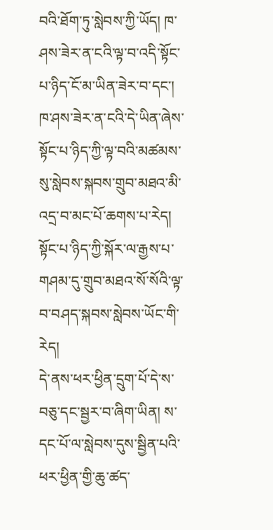བའི་ཐོག་ཏུ་སླེབས་ཀྱི་ཡོད། ཁ་ཤས་ཟེར་ན་ངའི་ལྟ་བ་འདི་སྟོང་པ་ཉིད་ངོ་མ་ཡིན་ཟེར་བ་དང་། ཁ་ཤས་ཟེར་ན་ངའི་དེ་ཡིན་ཞེས་སྟོང་པ་ཉིད་ཀྱི་ལྟ་བའི་མཚམས་སུ་སླེབས་སྐབས་གྲུབ་མཐའ་མི་འདྲ་བ་མང་པོ་ཆགས་པ་རེད། སྟོང་པ་ཉིད་ཀྱི་སྐོར་ལ་རྒྱས་པ་གཤམ་དུ་གྲུབ་མཐའ་སོ་སོའི་ལྟ་བ་བཤད་སྐབས་སླེབས་ཡོང་གི་རེད།
དེ་ནས་ཕར་ཕྱིན་དྲུག་པོ་དེ་ས་བཅུ་དང་སྦྱར་བ་ཞིག་ཡིན། ས་དང་པོ་ལ་སླེབས་དུས་སྦྱིན་པའི་ཕར་ཕྱིན་གྱི་ཆུ་ཚད་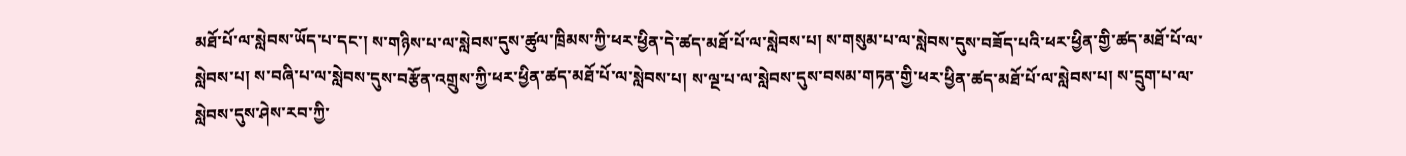མཐོ་པོ་ལ་སླེབས་ཡོད་པ་དང་། ས་གཉིས་པ་ལ་སླེབས་དུས་ཚུལ་ཁྲིམས་ཀྱི་ཕར་ཕྱིན་དེ་ཚད་མཐོ་པོ་ལ་སླེབས་པ། ས་གསུམ་པ་ལ་སླེབས་དུས་བཟོད་པའི་ཕར་ཕྱིན་གྱི་ཚད་མཐོ་པོ་ལ་སླེབས་པ། ས་བཞི་པ་ལ་སླེབས་དུས་བརྩོན་འགྲུས་ཀྱི་ཕར་ཕྱིན་ཚད་མཐོ་པོ་ལ་སླེབས་པ། ས་ལྔ་པ་ལ་སླེབས་དུས་བསམ་གཏན་གྱི་ཕར་ཕྱིན་ཚད་མཐོ་པོ་ལ་སླེབས་པ། ས་དྲུག་པ་ལ་སླེབས་དུས་ཤེས་རབ་ཀྱི་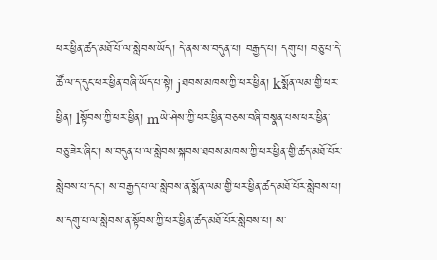ཕར་ཕྱིན་ཚད་མཐོ་པོ་ལ་སླེབས་ཡོད། དེ་ནས་ས་བདུན་པ། བརྒྱད་པ། དགུ་པ། བཅུ་པ་དེ་ཚོ་ལ་ད་དུང་ཕར་ཕྱིན་བཞི་ཡོད་པ་སྟེ། jཐབས་མཁས་ཀྱི་ཕར་ཕྱིན། kསྨོན་ལམ་གྱི་ཕར་ཕྱིན། lསྟོབས་ཀྱི་ཕར་ཕྱིན། mཡེ་ཤེས་ཀྱི་ཕར་ཕྱིན་བཅས་བཞི་བསྣན་པས་ཕར་ཕྱིན་བཅུ་ཟེར་ཞིང་། ས་བདུན་པ་ལ་སླེབས་སྐབས་ཐབས་མཁས་ཀྱི་ཕར་ཕྱིན་གྱི་ཚད་མཐོ་པོར་སླེབས་པ་དང་། ས་བརྒྱད་པ་ལ་སླེབས་ན་སྨོན་ལམ་གྱི་ཕར་ཕྱིན་ཚད་མཐོ་པོར་སླེབས་པ། ས་དགུ་པ་ལ་སླེབས་ན་སྟོབས་ཀྱི་ཕར་ཕྱིན་ཚད་མཐོ་པོར་སླེབས་པ། ས་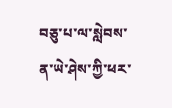བཅུ་པ་ལ་སླེབས་ན་ཡེ་ཤེས་ཀྱི་ཕར་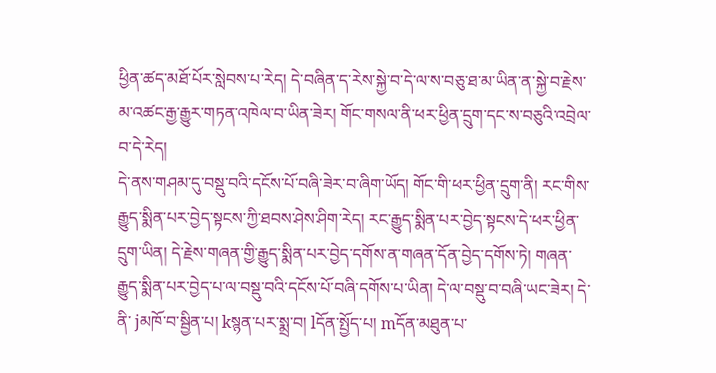ཕྱིན་ཚད་མཐོ་པོར་སླེབས་པ་རེད། དེ་བཞིན་ད་རེས་སྐྱེ་བ་དེ་ལ་ས་བཅུ་ཐ་མ་ཡིན་ན་སྐྱེ་བ་རྗེས་མ་འཚང་རྒྱ་རྒྱུར་གཏན་འཁེལ་བ་ཡིན་ཟེར། གོང་གསལ་ནི་ཕར་ཕྱིན་དྲུག་དང་ས་བཅུའི་འབྲེལ་བ་དེ་རེད།
དེ་ནས་གཤམ་དུ་བསྡུ་བའི་དངོས་པོ་བཞི་ཟེར་བ་ཞིག་ཡོད། གོང་གི་ཕར་ཕྱིན་དྲུག་ནི། རང་གིས་རྒྱུད་སྨིན་པར་བྱེད་སྟངས་ཀྱི་ཐབས་ཤེས་ཤིག་རེད། རང་རྒྱུད་སྨིན་པར་བྱེད་སྟངས་དེ་ཕར་ཕྱིན་དྲུག་ཡིན། དེ་རྗེས་གཞན་གྱི་རྒྱུད་སྨིན་པར་བྱེད་དགོས་ན་གཞན་དོན་བྱེད་དགོས་ཏེ། གཞན་རྒྱུད་སྨིན་པར་བྱེད་པ་ལ་བསྡུ་བའི་དངོས་པོ་བཞི་དགོས་པ་ཡིན། དེ་ལ་བསྡུ་བ་བཞི་ཡང་ཟེར། དེ་ནི་ jམཁོ་བ་སྦྱིན་པ། kསྙན་པར་སྨྲ་བ། lདོན་སྤྱོད་པ། mདོན་མཐུན་པ་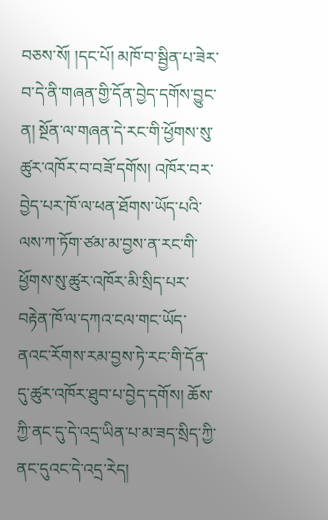བཅས་སོ། །དང་པོ། མཁོ་བ་སྦྱིན་པ་ཟེར་བ་དེ་ནི་གཞན་གྱི་དོན་བྱེད་དགོས་བྱུང་ན། སྔོན་ལ་གཞན་དེ་རང་གི་ཕྱོགས་སུ་ཚུར་འཁོར་བ་བཟོ་དགོས། འཁོར་བར་བྱེད་པར་ཁོ་ལ་ཕན་ཐོགས་ཡོད་པའི་ལས་ཀ་ཏོག་ཙམ་མ་བྱས་ན་རང་གི་ཕྱོགས་སུ་ཚུར་འཁོར་མི་སྲིད་པར་བརྟེན་ཁོ་ལ་དཀའ་ངལ་གང་ཡོད་ནའང་རོགས་རམ་བྱས་ཏེ་རང་གི་དོན་དུ་ཚུར་འཁོར་ཐུབ་པ་བྱེད་དགོས། ཆོས་ཀྱི་ནང་དུ་དེ་འདྲ་ཡིན་པ་མ་ཟད་སྲིད་ཀྱི་ནང་དུའང་དེ་འདྲ་རེད།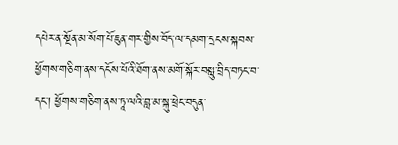དཔེར་ན་སྔོན་མ་སོག་པོ་ཇུན་གར་གྱིས་བོད་ལ་དམག་དྲངས་སྐབས་ཕྱོགས་གཅིག་ནས་དངོས་པོའི་ཐོག་ནས་མགོ་སྐོར་བསླུ་བྲིད་བཏང་བ་དང་། ཕྱོགས་གཅིག་ནས་ཏཱ་ལའི་བླ་མ་སྐུ་ཕྲེང་བདུན་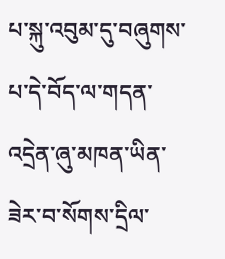པ་སྐུ་འབུམ་དུ་བཞུགས་པ་དེ་བོད་ལ་གདན་འདྲེན་ཞུ་མཁན་ཡིན་ཟེར་བ་སོགས་དྲིལ་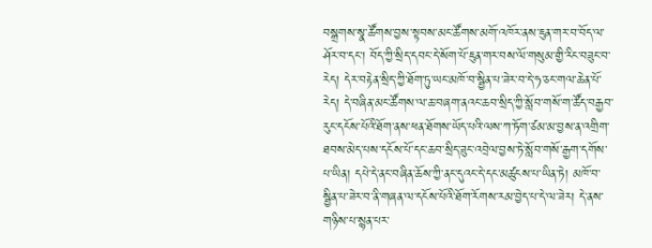བསྒྲགས་སྣ་ཚོགས་བྱས་སྟབས་མང་ཚོགས་མགོ་འཁོར་ནས་ཇུན་གར་བ་བོད་ལ་ཤོར་བ་དང་། བོད་ཀྱི་སྲིད་དབང་དེ་སོག་པོ་ཇུན་གར་བས་ལོ་གསུམ་གྱི་རིང་བཟུང་བ་རེད། དེར་བརྟེན་སྲིད་ཀྱི་ཐོག་ཏུ་ཡང་མཁོ་བ་སྦྱིན་པ་ཟེར་བ་དེ་ཧ་ཅང་གལ་ཆེན་པོ་རེད། དེ་བཞིན་མང་ཚོགས་ལ་ཆ་བཞག་ནའང་ཆབ་སྲིད་ཀྱི་སློབ་གསོ་ག་ཚོད་བརྒྱབ་རུང་དངོས་པོའི་ཐོག་ནས་ཕན་ཐོགས་ཡོད་པའི་ལས་ཀ་ཏོག་ཙམ་མ་བྱས་ན་འགྲིག་ཐབས་མེད་པས་དངོས་པོ་དང་ཆབ་སྲིད་ཟུང་འབྲེལ་བྱས་ཏེ་སློབ་གསོ་རྒྱག་དགོས་པ་ཡིན། དཔེ་དེ་ནང་བཞིན་ཆོས་ཀྱི་ནང་དུའང་དེ་དང་མཚུངས་པ་ཡིན་ཏེ། མཁོ་བ་སྦྱིན་པ་ཟེར་བ་ནི་གཞན་ལ་དངོས་པོའི་ཐོག་རོགས་རམ་བྱེད་པ་དེ་ལ་ཟེར། དེ་ནས་གཉིས་པ་སྙན་པར་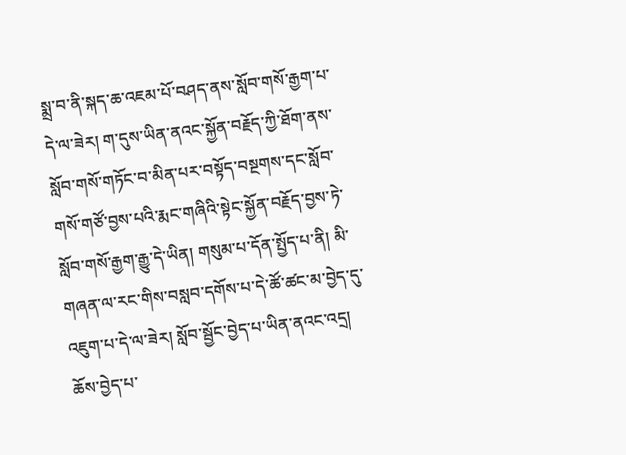སྨྲ་བ་ནི་སྐད་ཆ་འཇམ་པོ་བཤད་ནས་སློབ་གསོ་རྒྱག་པ་དེ་ལ་ཟེར། ག་དུས་ཡིན་ནའང་སྐྱོན་བརྗོད་ཀྱི་ཐོག་ནས་སློབ་གསོ་གཏོང་བ་མིན་པར་བསྟོད་བསྔགས་དང་སློབ་གསོ་གཙོ་བྱས་པའི་རྨང་གཞིའི་སྟེང་སྐྱོན་བརྗོད་བྱས་ཏེ་སློབ་གསོ་རྒྱག་རྒྱུ་དེ་ཡིན། གསུམ་པ་དོན་སྤྱོད་པ་ནི། མི་གཞན་ལ་རང་གིས་བསླབ་དགོས་པ་དེ་ཚོ་ཚང་མ་བྱེད་དུ་འཇུག་པ་དེ་ལ་ཟེར། སློབ་སྦྱོང་བྱེད་པ་ཡིན་ནའང་འདྲ། ཆོས་བྱེད་པ་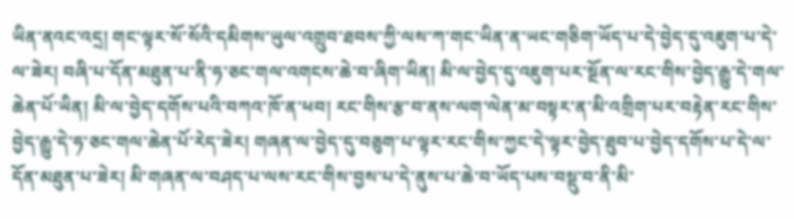ཡིན་ནའང་འདྲ། གང་ལྟར་སོ་སོའི་དམིགས་ཡུལ་འགྲུབ་ཐབས་ཀྱི་ལས་ཀ་གང་ཡིན་ན་ཡང་གཅིག་ཡོད་པ་དེ་བྱེད་དུ་འཇུག་པ་དེ་ལ་ཟེར། བཞི་པ་དོན་མཐུན་པ་ནི་ཧ་ཅང་གལ་འགངས་ཆེ་བ་ཞིག་ཡིན། མི་ལ་བྱེད་དུ་འཇུག་པར་སྔོན་ལ་རང་གིས་བྱེད་རྒྱུ་དེ་གལ་ཆེན་པོ་ཡིན། མི་ལ་བྱེད་དགོས་པའི་བཀའ་ཁོ་ན་ཕབ། རང་གིས་རྩ་བ་ནས་ལག་ལེན་མ་བསྟར་ན་མི་འགྲིག་པར་བརྟེན་རང་གིས་བྱེད་རྒྱུ་དེ་ཧ་ཅང་གལ་ཆེན་པོ་རེད་ཟེར། གཞན་ལ་བྱེད་དུ་བཅུག་པ་ལྟར་རང་གིས་ཀྱང་དེ་ལྟར་བྱེད་ཐུབ་པ་བྱེད་དགོས་པ་དེ་ལ་དོན་མཐུན་པ་ཟེར། མི་གཞན་ལ་བཤད་པ་ལས་རང་གིས་བྱས་པ་དེ་ནུས་པ་ཆེ་བ་ཡོད་པས་བསྡུ་བ་ནི་མི་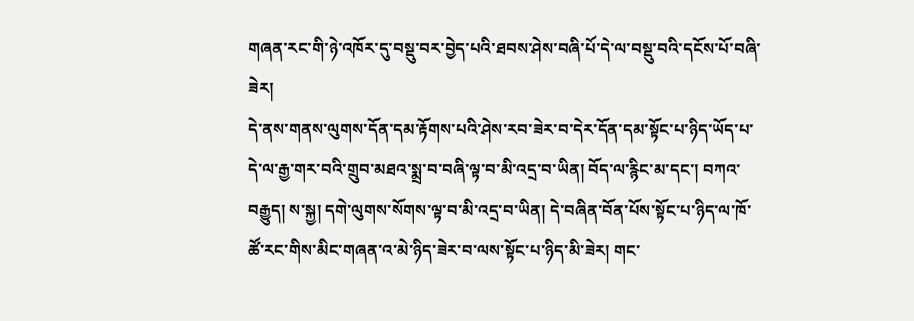གཞན་རང་གི་ཉེ་འཁོར་དུ་བསྡུ་བར་བྱེད་པའི་ཐབས་ཤེས་བཞི་པོ་དེ་ལ་བསྡུ་བའི་དངོས་པོ་བཞི་ཟེར།
དེ་ནས་གནས་ལུགས་དོན་དམ་རྟོགས་པའི་ཤེས་རབ་ཟེར་བ་དེར་དོན་དམ་སྟོང་པ་ཉིད་ཡོད་པ་དེ་ལ་རྒྱ་གར་བའི་གྲུབ་མཐའ་སྨྲ་བ་བཞི་ལྟ་བ་མི་འདྲ་བ་ཡིན། བོད་ལ་རྙིང་མ་དང་། བཀའ་བརྒྱུད། ས་སྐྱ། དགེ་ལུགས་སོགས་ལྟ་བ་མི་འདྲ་བ་ཡིན། དེ་བཞིན་བོན་པོས་སྟོང་པ་ཉིད་ལ་ཁོ་ཚོ་རང་གིས་མིང་གཞན་འ་མེ་ཉིད་ཟེར་བ་ལས་སྟོང་པ་ཉིད་མི་ཟེར། གང་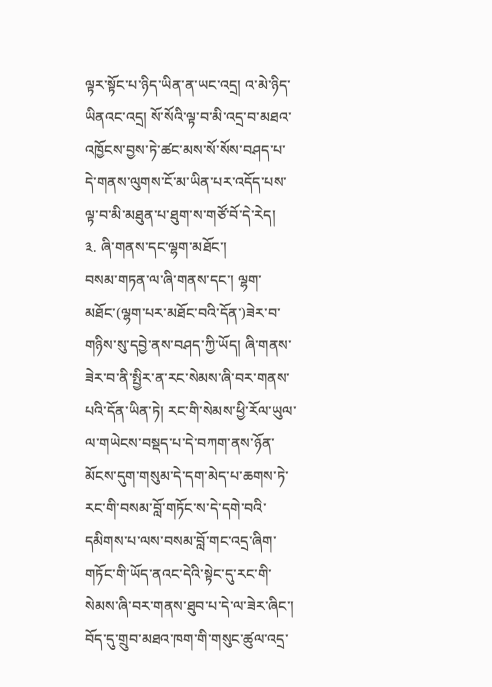ལྟར་སྟོང་པ་ཉིད་ཡིན་ན་ཡང་འདྲ། འ་མེ་ཉིད་ཡིནའང་འདྲ། སོ་སོའི་ལྟ་བ་མི་འདྲ་བ་མཐའ་འཁྱོངས་བྱས་ཏེ་ཚང་མས་སོ་སོས་བཤད་པ་དེ་གནས་ལུགས་ངོ་མ་ཡིན་པར་འདོད་པས་ལྟ་བ་མི་མཐུན་པ་ཐུག་ས་གཙོ་བོ་དེ་རེད།
༣. ཞི་གནས་དང་ལྷག་མཐོང་།
བསམ་གཏན་ལ་ཞི་གནས་དང་། ལྷག་མཐོང་(ལྷག་པར་མཐོང་བའི་དོན་)ཟེར་བ་གཉིས་སུ་དབྱེ་ནས་བཤད་ཀྱི་ཡོད། ཞི་གནས་ཟེར་བ་ནི་སྤྱིར་ན་རང་སེམས་ཞི་བར་གནས་པའི་དོན་ཡིན་ཏེ། རང་གི་སེམས་ཕྱི་རོལ་ཡུལ་ལ་གཡེངས་བསྡད་པ་དེ་བཀག་ནས་ཉོན་མོངས་དུག་གསུམ་དེ་དག་མེད་པ་ཆགས་ཏེ་རང་གི་བསམ་བློ་གཏོང་ས་དེ་དགེ་བའི་དམིགས་པ་ལས་བསམ་བློ་གང་འདྲ་ཞིག་གཏོང་གི་ཡོད་ནའང་དེའི་སྟེང་དུ་རང་གི་སེམས་ཞི་བར་གནས་ཐུབ་པ་དེ་ལ་ཟེར་ཞིང་། བོད་དུ་གྲུབ་མཐའ་ཁག་གི་གསུང་ཚུལ་འདྲ་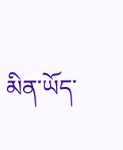མིན་ཡོད་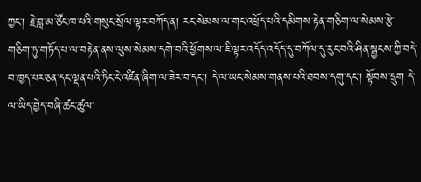ཀྱང་། རྗེ་བླ་མ་ཙོང་ཁ་པའི་གསུང་སྲོལ་ལྟར་བཀོད་ན། རང་སེམས་ལ་གང་འཕྲོད་པའི་དམིགས་རྟེན་གཅིག་ལ་སེམས་རྩེ་གཅིག་ཏུ་གཏོད་པ་ལ་བརྟེན་ནས་ལུས་སེམས་དགེ་བའི་ཕྱོགས་ལ་ཇི་ལྟར་འདོད་འདོད་དུ་བཀོལ་དུ་རུང་བའི་ཤིན་སྦྱངས་ཀྱི་བདེ་བ་ཁྱད་པར་ཅན་དང་ལྡན་པའི་ཏིང་ངེ་འཛིན་ཞིག་ལ་ཟེར་བ་དང་། དེ་ལ་ཡང་སེམས་གནས་པའི་ཐབས་དགུ་དང་། སྟོབས་དྲུག དེ་ལ་ཡིད་བྱེད་བཞི་ཚང་ཚུལ་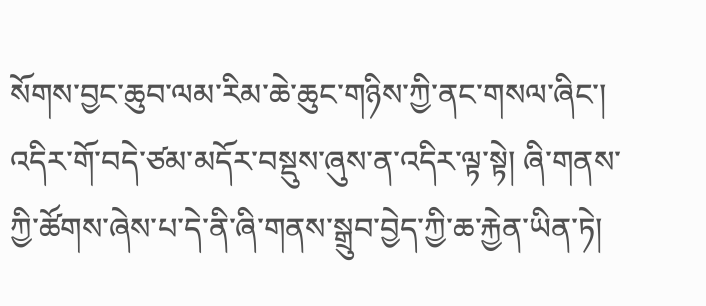སོགས་བྱང་ཆུབ་ལམ་རིམ་ཆེ་ཆུང་གཉིས་ཀྱི་ནང་གསལ་ཞིང་། འདིར་གོ་བདེ་ཙམ་མདོར་བསྡུས་ཞུས་ན་འདིར་ལྟ་སྟེ། ཞི་གནས་ཀྱི་ཚོགས་ཞེས་པ་དེ་ནི་ཞི་གནས་སྒྲུབ་བྱེད་ཀྱི་ཆ་རྐྱེན་ཡིན་ཏེ།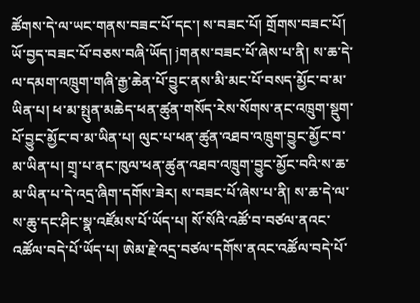ཚོགས་དེ་ལ་ཡང་གནས་བཟང་པོ་དང་། ས་བཟང་པོ། གྲོགས་བཟང་པོ། ཡོ་བྱད་བཟང་པོ་བཅས་བཞི་ཡོད། jགནས་བཟང་པོ་ཞེས་པ་ནི། ས་ཆ་དེ་ལ་དམག་འཁྲུག་གཞི་རྒྱ་ཆེན་པོ་བྱུང་ནས་མི་མང་པོ་བསད་མྱོང་བ་མ་ཡིན་པ། ཕ་མ་སྤུན་མཆེད་ཕན་ཚུན་གསོད་རེས་སོགས་ནང་འཁྲུག་སྡུག་པོ་བྱུང་མྱོང་བ་མ་ཡིན་པ། ལུང་པ་ཕན་ཚུན་འཐབ་འཁྲུག་བྱུང་མྱོང་བ་མ་ཡིན་པ། གྲྭ་པ་ནང་ཁུལ་ཕན་ཚུན་འཐབ་འཁྲུག་བྱུང་མྱོང་བའི་ས་ཆ་མ་ཡིན་པ་དེ་འདྲ་ཞིག་དགོས་ཟེར། ས་བཟང་པོ་ཞེས་པ་ནི། ས་ཆ་དེ་ལ་ས་ཆུ་དང་ཤིང་སྣ་འཛོམས་པོ་ཡོད་པ། སོ་སོའི་འཚོ་བ་བཙལ་ནའང་འཚོལ་བདེ་པོ་ཡོད་པ། ཨེམ་རྗེ་འདྲ་བཙལ་དགོས་ནའང་འཚོལ་བདེ་པོ་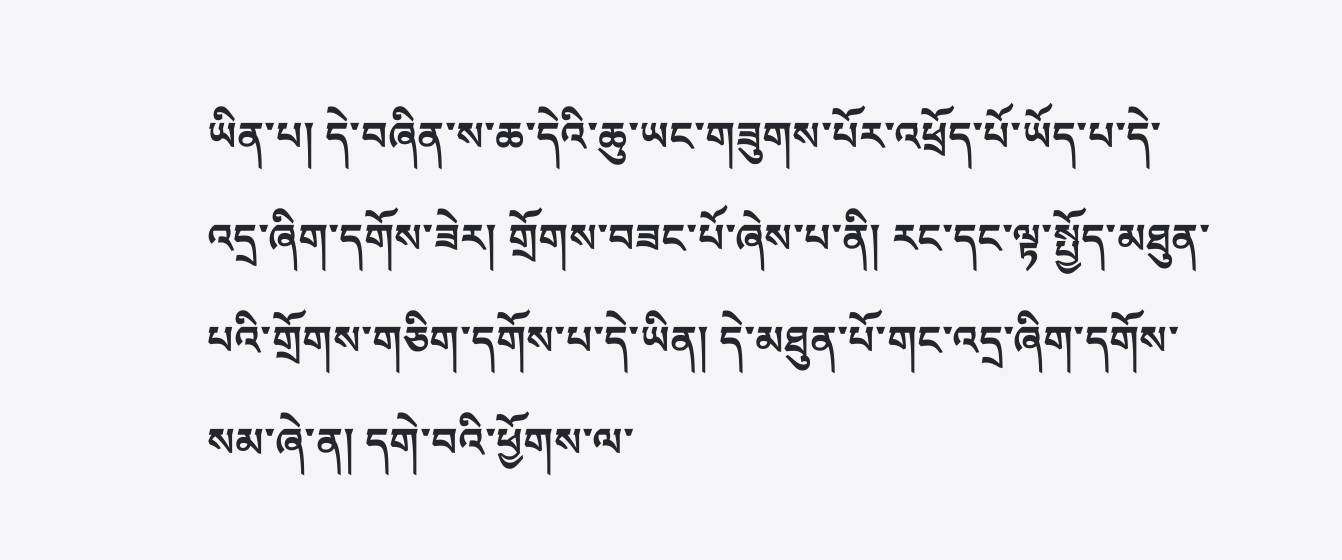ཡིན་པ། དེ་བཞིན་ས་ཆ་དེའི་ཆུ་ཡང་གཟུགས་པོར་འཕྲོད་པོ་ཡོད་པ་དེ་འདྲ་ཞིག་དགོས་ཟེར། གྲོགས་བཟང་པོ་ཞེས་པ་ནི། རང་དང་ལྟ་སྤྱོད་མཐུན་པའི་གྲོགས་གཅིག་དགོས་པ་དེ་ཡིན། དེ་མཐུན་པོ་གང་འདྲ་ཞིག་དགོས་སམ་ཞེ་ན། དགེ་བའི་ཕྱོགས་ལ་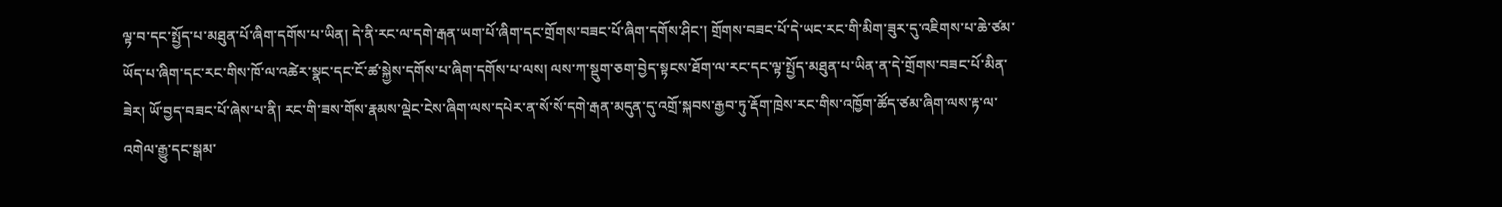ལྟ་བ་དང་སྤྱོད་པ་མཐུན་པོ་ཞིག་དགོས་པ་ཡིན། དེ་ནི་རང་ལ་དགེ་རྒན་ཡག་པོ་ཞིག་དང་གྲོགས་བཟང་པོ་ཞིག་དགོས་ཤིང་། གྲོགས་བཟང་པོ་དེ་ཡང་རང་གི་མིག་ཟུར་དུ་འཇིགས་པ་ཆེ་ཙམ་ཡོད་པ་ཞིག་དང་རང་གིས་ཁོ་ལ་འཚེར་སྣང་དང་ངོ་ཚ་སྐྱེས་དགོས་པ་ཞིག་དགོས་པ་ལས། ལས་ཀ་སྡུག་ཅག་བྱེད་སྟངས་ཐོག་ལ་རང་དང་ལྟ་སྤྱོད་མཐུན་པ་ཡིན་ན་དེ་གྲོགས་བཟང་པོ་མིན་ཟེར། ཡོ་བྱད་བཟང་པོ་ཞེས་པ་ནི། རང་གི་ཟས་གོས་རྣམས་ལྡེང་ངེས་ཞིག་ལས་དཔེར་ན་སོ་སོ་དགེ་རྒན་མདུན་དུ་འགྲོ་སྐབས་རྒྱབ་ཏུ་རྡོག་ཁྲེས་རང་གིས་འཁྱོག་ཚོད་ཙམ་ཞིག་ལས་རྟ་ལ་འགེལ་རྒྱུ་དང་སྒམ་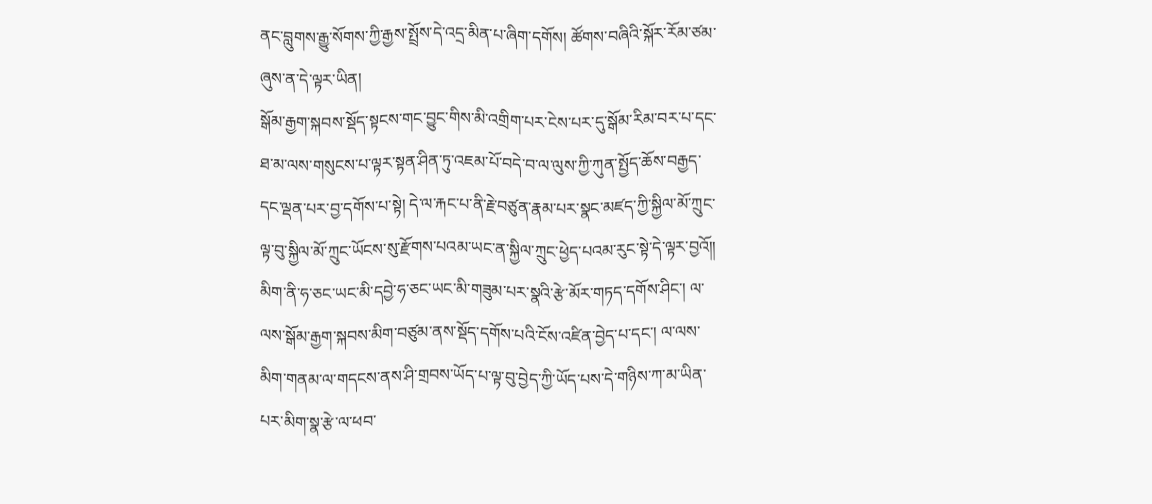ནང་བླུགས་རྒྱུ་སོགས་ཀྱི་རྒྱས་སྤྲོས་དེ་འདྲ་མིན་པ་ཞིག་དགོས། ཚོགས་བཞིའི་སྐོར་རོམ་ཙམ་ཞུས་ན་དེ་ལྟར་ཡིན།
སྒོམ་རྒྱག་སྐབས་སྡོད་སྟངས་གང་བྱུང་གིས་མི་འགྲིག་པར་ངེས་པར་དུ་སྒོམ་རིམ་བར་པ་དང་ཐ་མ་ལས་གསུངས་པ་ལྟར་སྟན་ཤིན་ཏུ་འཇམ་པོ་བདེ་བ་ལ་ལུས་ཀྱི་ཀུན་སྤྱོད་ཆོས་བརྒྱད་དང་ལྡན་པར་བྱ་དགོས་པ་སྟེ། དེ་ལ་རྐང་པ་ནི་རྗེ་བཙུན་རྣམ་པར་སྣང་མཛད་ཀྱི་སྐྱིལ་མོ་ཀྲུང་ལྟ་བུ་སྐྱིལ་མོ་ཀྲུང་ཡོངས་སུ་རྫོགས་པའམ་ཡང་ན་སྐྱིལ་ཀྲུང་ཕྱེད་པའམ་རུང་སྟེ་དེ་ལྟར་བྱའོ།། མིག་ནི་ཧ་ཅང་ཡང་མི་དབྱེ་ཧ་ཅང་ཡང་མི་གཟུམ་པར་སྣའི་རྩེ་མོར་གཏད་དགོས་ཤིང་། ལ་ལས་སྒོམ་རྒྱག་སྐབས་མིག་བཙུམ་ནས་སྡོད་དགོས་པའི་ངོས་འཛིན་བྱེད་པ་དང་། ལ་ལས་མིག་གནམ་ལ་གདངས་ནས་ཤི་གྲབས་ཡོད་པ་ལྟ་བུ་བྱེད་ཀྱི་ཡོད་པས་དེ་གཉིས་ཀ་མ་ཡིན་པར་མིག་སྣ་རྩེ་ལ་ཕབ་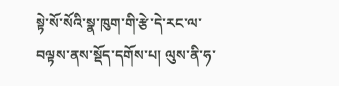སྟེ་སོ་སོའི་སྣ་ཁུག་གི་རྩེ་དེ་རང་ལ་བལྟས་ནས་སྡོད་དགོས་པ། ལུས་ནི་ཧ་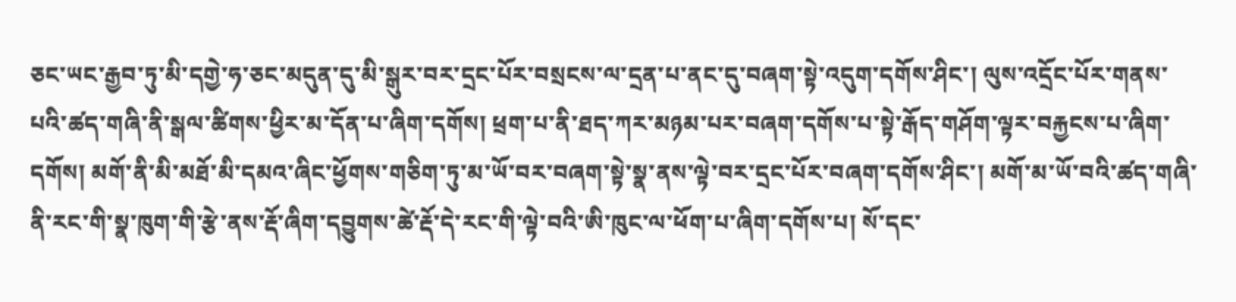ཅང་ཡང་རྒྱབ་ཏུ་མི་དགྱེ་ཧ་ཅང་མདུན་དུ་མི་སྒུར་བར་དྲང་པོར་བསྲངས་ལ་དྲན་པ་ནང་དུ་བཞག་སྟེ་འདུག་དགོས་ཤིང་། ལུས་འདྲོང་པོར་གནས་པའི་ཚད་གཞི་ནི་སྒལ་ཚིགས་ཕྱིར་མ་དོན་པ་ཞིག་དགོས། ཕྲག་པ་ནི་ཐད་ཀར་མཉམ་པར་བཞག་དགོས་པ་སྟེ་རྒོད་གཤོག་ལྟར་བརྐྱངས་པ་ཞིག་དགོས། མགོ་ནི་མི་མཐོ་མི་དམའ་ཞིང་ཕྱོགས་གཅིག་ཏུ་མ་ཡོ་བར་བཞག་སྟེ་སྣ་ནས་ལྟེ་བར་དྲང་པོར་བཞག་དགོས་ཤིང་། མགོ་མ་ཡོ་བའི་ཚད་གཞི་ནི་རང་གི་སྣ་ཁུག་གི་རྩེ་ནས་རྡོ་ཞིག་དབྱུགས་ཚེ་རྡོ་དེ་རང་གི་ལྟེ་བའི་ཨི་ཁུང་ལ་ཕོག་པ་ཞིག་དགོས་པ། སོ་དང་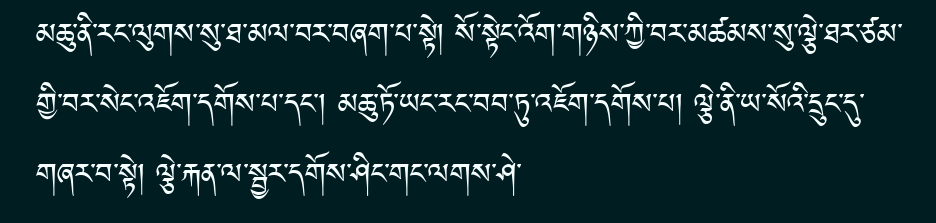མཆུ་ནི་རང་ལུགས་སུ་ཐ་མལ་བར་བཞག་པ་སྟེ། སོ་སྟེང་འོག་གཉིས་ཀྱི་བར་མཚམས་སུ་ལྕེ་ཐར་ཙམ་གྱི་བར་སེང་འཇོག་དགོས་པ་དང་། མཆུ་ཏོ་ཡང་རང་བབ་ཏུ་འཇོག་དགོས་པ། ལྕེ་ནི་ཡ་སོའི་དྲུང་དུ་གཞར་བ་སྟེ། ལྕེ་རྐན་ལ་སྦྱར་དགོས་ཤིང་གང་ལགས་ཤེ་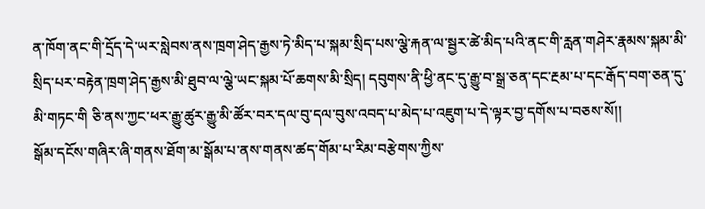ན་ཁོག་ནང་གི་དྲོད་དེ་ཡར་སླེབས་ནས་ཁྲག་ཤེད་རྒྱས་ཏེ་མིད་པ་སྐམ་སྲིད་པས་ལྕེ་རྐན་ལ་སྦྱར་ཚེ་མིད་པའི་ནང་གི་རླན་གཤེར་རྣམས་སྐམ་མི་སྲིད་པར་བརྟེན་ཁྲག་ཤེད་རྒྱས་མི་ཐུབ་ལ་ལྕེ་ཡང་སྐམ་པོ་ཆགས་མི་སྲིད། དབུགས་ནི་ཕྱི་ནང་དུ་རྒྱུ་བ་སྒྲ་ཅན་དང་རྔམ་པ་དང་རྒོད་བག་ཅན་དུ་མི་གཏང་གི ཅི་ནས་ཀྱང་ཕར་རྒྱུ་ཚུར་རྒྱུ་མི་ཚོར་བར་དལ་བུ་དལ་བུས་འབད་པ་མེད་པ་འཇུག་པ་དེ་ལྟར་བྱ་དགོས་པ་བཅས་སོ།།
སྒོམ་དངོས་གཞིར་ཞི་གནས་ཐོག་མ་སྒོམ་པ་ནས་གནས་ཚད་གོམ་པ་རིམ་བརྩེགས་ཀྱིས་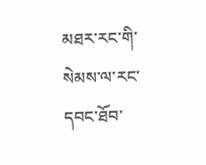མཐར་རང་གི་སེམས་ལ་རང་དབང་ཐོབ་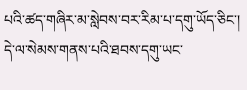པའི་ཚད་གཞིར་མ་སླེབས་བར་རིམ་པ་དགུ་ཡོད་ཅིང་། དེ་ལ་སེམས་གནས་པའི་ཐབས་དགུ་ཡང་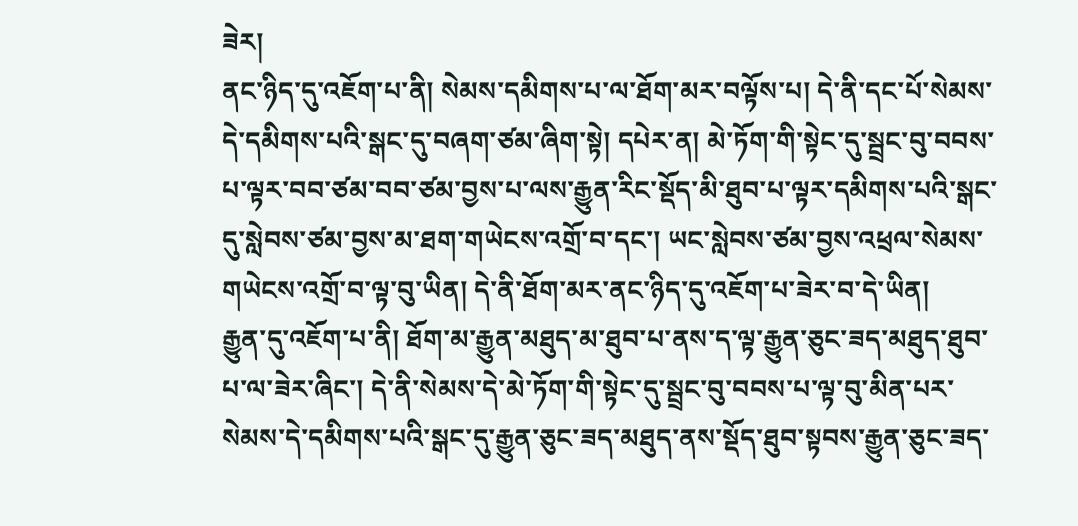ཟེར།
ནང་ཉིད་དུ་འཇོག་པ་ནི། སེམས་དམིགས་པ་ལ་ཐོག་མར་བལྟོས་པ། དེ་ནི་དང་པོ་སེམས་དེ་དམིགས་པའི་སྒང་དུ་བཞག་ཙམ་ཞིག་སྟེ། དཔེར་ན། མེ་ཏོག་གི་སྟེང་དུ་སྦྲང་བུ་བབས་པ་ལྟར་བབ་ཙམ་བབ་ཙམ་བྱས་པ་ལས་རྒྱུན་རིང་སྡོད་མི་ཐུབ་པ་ལྟར་དམིགས་པའི་སྒང་དུ་སླེབས་ཙམ་བྱས་མ་ཐག་གཡེངས་འགྲོ་བ་དང་། ཡང་སླེབས་ཙམ་བྱས་འཕྲལ་སེམས་གཡེངས་འགྲོ་བ་ལྟ་བུ་ཡིན། དེ་ནི་ཐོག་མར་ནང་ཉིད་དུ་འཇོག་པ་ཟེར་བ་དེ་ཡིན།
རྒྱུན་དུ་འཇོག་པ་ནི། ཐོག་མ་རྒྱུན་མཐུད་མ་ཐུབ་པ་ནས་ད་ལྟ་རྒྱུན་ཅུང་ཟད་མཐུད་ཐུབ་པ་ལ་ཟེར་ཞིང་། དེ་ནི་སེམས་དེ་མེ་ཏོག་གི་སྟེང་དུ་སྦྲང་བུ་བབས་པ་ལྟ་བུ་མིན་པར་སེམས་དེ་དམིགས་པའི་སྒང་དུ་རྒྱུན་ཅུང་ཟད་མཐུད་ནས་སྡོད་ཐུབ་སྟབས་རྒྱུན་ཅུང་ཟད་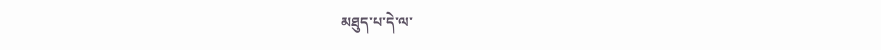མཐུད་པ་དེ་ལ་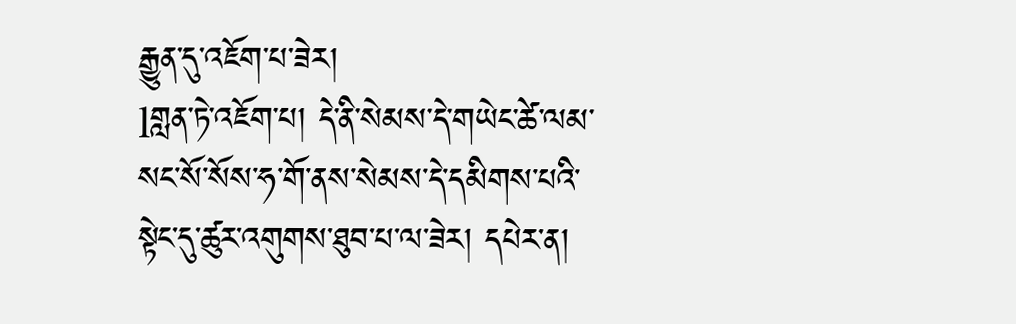རྒྱུན་དུ་འཇོག་པ་ཟེར།
lགླན་ཏེ་འཇོག་པ། དེ་ནི་སེམས་དེ་གཡེང་ཚེ་ལམ་སང་སོ་སོས་ཧ་གོ་ནས་སེམས་དེ་དམིགས་པའི་སྟེང་དུ་ཚུར་འགུགས་ཐུབ་པ་ལ་ཟེར། དཔེར་ན།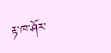རྟ་ཁ་ཤོར་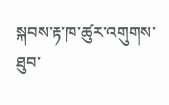སྐབས་རྟ་ཁ་ཚུར་འགུགས་ཐུབ་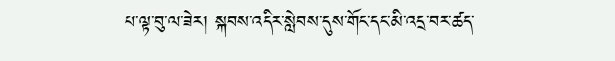པ་ལྟ་བུ་ལ་ཟེར། སྐབས་འདིར་སླེབས་དུས་གོང་དང་མི་འདྲ་བར་ཚད་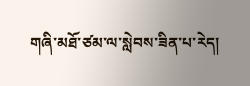གཞི་མཐོ་ཙམ་ལ་སླེབས་ཟིན་པ་རེད།